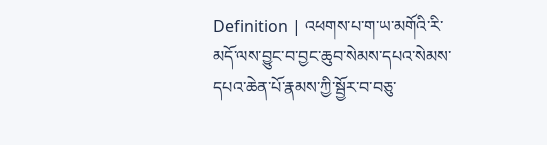Definition | འཕགས་པ་ག་ཡ་མགོའི་རི་མདོ་ལས་བྱུང་བ་བྱང་ཆུབ་སེམས་དཔའ་སེམས་དཔའ་ཆེན་པོ་རྣམས་ཀྱི་སྦྱོར་བ་བཅུ་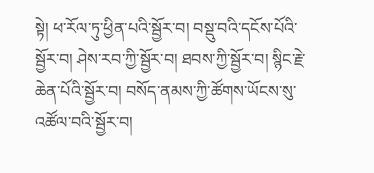སྟེ། ཕ་རོལ་ཏུ་ཕྱིན་པའི་སྦྱོར་བ། བསྡུ་བའི་དངོས་པོའི་སྦྱོར་བ། ཤེས་རབ་ཀྱི་སྦྱོར་བ། ཐབས་ཀྱི་སྦྱོར་བ། སྙིང་རྗེ་ཆེན་པོའི་སྦྱོར་བ། བསོད་ནམས་ཀྱི་ཚོགས་ཡོངས་སུ་འཚོལ་བའི་སྦྱོར་བ།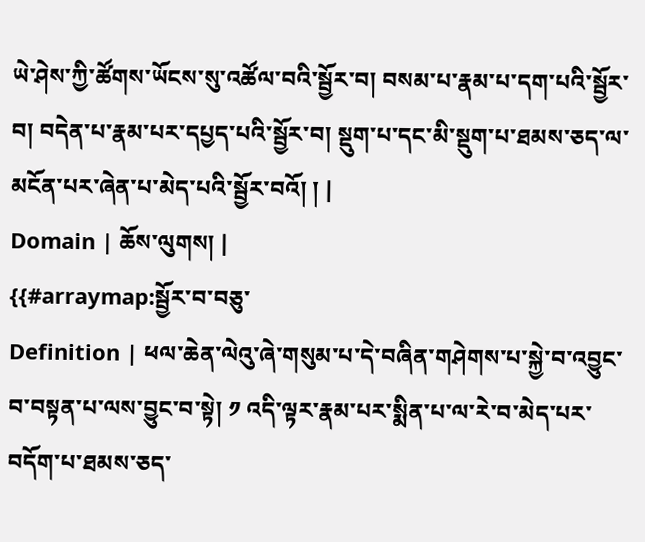ཡེ་ཤེས་ཀྱི་ཚོགས་ཡོངས་སུ་འཚོལ་བའི་སྦྱོར་བ། བསམ་པ་རྣམ་པ་དག་པའི་སྦྱོར་བ། བདེན་པ་རྣམ་པར་དཔྱད་པའི་སྦྱོར་བ། སྡུག་པ་དང་མི་སྡུག་པ་ཐམས་ཅད་ལ་མངོན་པར་ཞེན་པ་མེད་པའི་སྦྱོར་བའོ། ། |
Domain | ཆོས་ལུགས། |
{{#arraymap:སྦྱོར་བ་བཅུ་
Definition | ཕལ་ཆེན་ལེའུ་ཞེ་གསུམ་པ་དེ་བཞིན་གཤེགས་པ་སྐྱེ་བ་འབྱུང་བ་བསྟན་པ་ལས་བྱུང་བ་སྟེ། ༡ འདི་ལྟར་རྣམ་པར་སྨིན་པ་ལ་རེ་བ་མེད་པར་བདོག་པ་ཐམས་ཅད་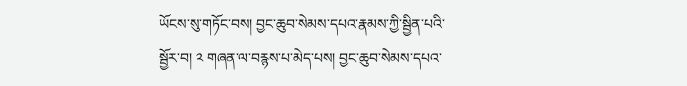ཡོངས་སུ་གཏོང་བས། བྱང་ཆུབ་སེམས་དཔའ་རྣམས་ཀྱི་སྦྱིན་པའི་སྦྱོར་བ། ༢ གཞན་ལ་བརྙས་པ་མེད་པས། བྱང་ཆུབ་སེམས་དཔའ་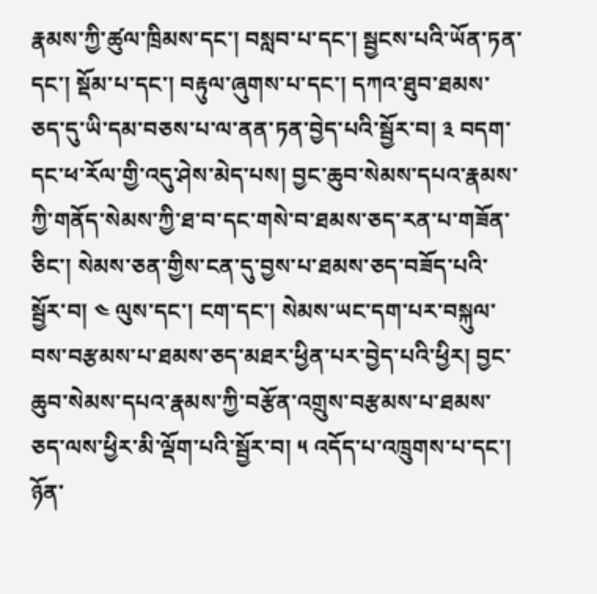རྣམས་ཀྱི་ཚུལ་ཁྲིམས་དང་། བསླབ་པ་དང་། སྦྱངས་པའི་ཡོན་ཏན་དང་། སྡོམ་པ་དང་། བརྟུལ་ཞུགས་པ་དང་། དཀའ་ཐུབ་ཐམས་ཅད་དུ་ཡི་དམ་བཅས་པ་ལ་ནན་ཏན་བྱེད་པའི་སྦྱོར་བ། ༣ བདག་དང་ཕ་རོལ་གྱི་འདུ་ཤེས་མེད་པས། བྱང་ཆུབ་སེམས་དཔའ་རྣམས་ཀྱི་གནོད་སེམས་ཀྱི་ཐ་བ་དང་གསེ་བ་ཐམས་ཅད་རན་པ་གཟོན་ཅིང་། སེམས་ཅན་གྱིས་ངན་དུ་བྱས་པ་ཐམས་ཅད་བཟོད་པའི་སྦྱོར་བ། ༤ ལུས་དང་། ངག་དང་། སེམས་ཡང་དག་པར་བསྐུལ་བས་བརྩམས་པ་ཐམས་ཅད་མཐར་ཕྱིན་པར་བྱེད་པའི་ཕྱིར། བྱང་ཆུབ་སེམས་དཔའ་རྣམས་ཀྱི་བརྩོན་འགྲུས་བརྩམས་པ་ཐམས་ཅད་ལས་ཕྱིར་མི་ལྡོག་པའི་སྦྱོར་བ། ༥ འདོད་པ་འཁྲུགས་པ་དང་། ཉོན་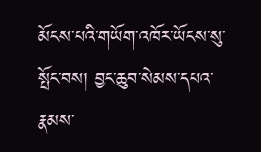མོངས་པའི་གཡོག་འཁོར་ཡོངས་སུ་སྤོང་བས། བྱང་ཆུབ་སེམས་དཔའ་རྣམས་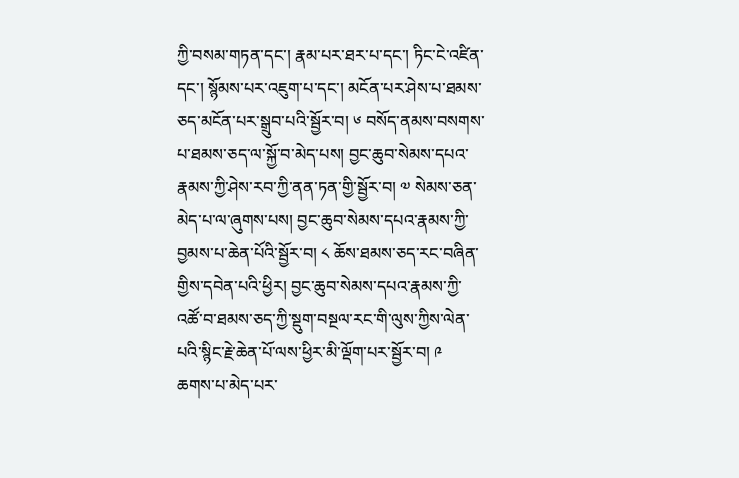ཀྱི་བསམ་གཏན་དང་། རྣམ་པར་ཐར་པ་དང་། ཏིང་ངེ་འཛིན་དང་། སྙོམས་པར་འཇུག་པ་དང་། མངོན་པར་ཤེས་པ་ཐམས་ཅད་མངོན་པར་སྒྲུབ་པའི་སྦྱོར་བ། ༦ བསོད་ནམས་བསགས་པ་ཐམས་ཅད་ལ་སྐྱོ་བ་མེད་པས། བྱང་ཆུབ་སེམས་དཔའ་རྣམས་ཀྱི་ཤེས་རབ་ཀྱི་ནན་ཏན་གྱི་སྦྱོར་བ། ༧ སེམས་ཅན་མེད་པ་ལ་ཞུགས་པས། བྱང་ཆུབ་སེམས་དཔའ་རྣམས་ཀྱི་བྱམས་པ་ཆེན་པོའི་སྦྱོར་བ། ༨ ཆོས་ཐམས་ཅད་རང་བཞིན་གྱིས་དབེན་པའི་ཕྱིར། བྱང་ཆུབ་སེམས་དཔའ་རྣམས་ཀྱི་འཚོ་བ་ཐམས་ཅད་ཀྱི་སྡུག་བསྔལ་རང་གི་ལུས་ཀྱིས་ལེན་པའི་སྙིང་རྗེ་ཆེན་པོ་ལས་ཕྱིར་མི་ལྡོག་པར་སྦྱོར་བ། ༩ ཆགས་པ་མེད་པར་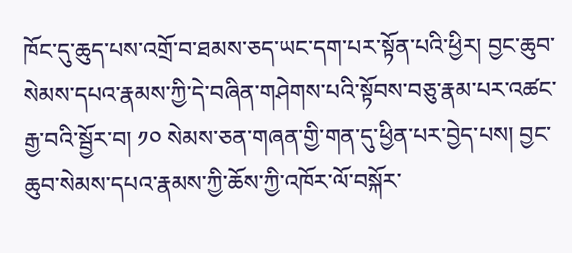ཁོང་དུ་ཆུད་པས་འགྲོ་བ་ཐམས་ཅད་ཡང་དག་པར་སྟོན་པའི་ཕྱིར། བྱང་ཆུབ་སེམས་དཔའ་རྣམས་ཀྱི་དེ་བཞིན་གཤེགས་པའི་སྟོབས་བཅུ་རྣམ་པར་འཚང་རྒྱ་བའི་སྦྱོར་བ། ༡༠ སེམས་ཅན་གཞན་གྱི་གན་དུ་ཕྱིན་པར་བྱེད་པས། བྱང་ཆུབ་སེམས་དཔའ་རྣམས་ཀྱི་ཆོས་ཀྱི་འཁོར་ལོ་བསྐོར་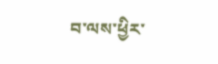བ་ལས་ཕྱིར་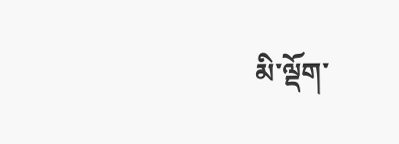མི་ལྡོག་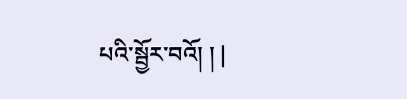པའི་སྦྱོར་བའོ། ། |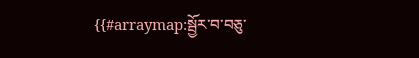{{#arraymap:སྦྱོར་བ་བཅུ་